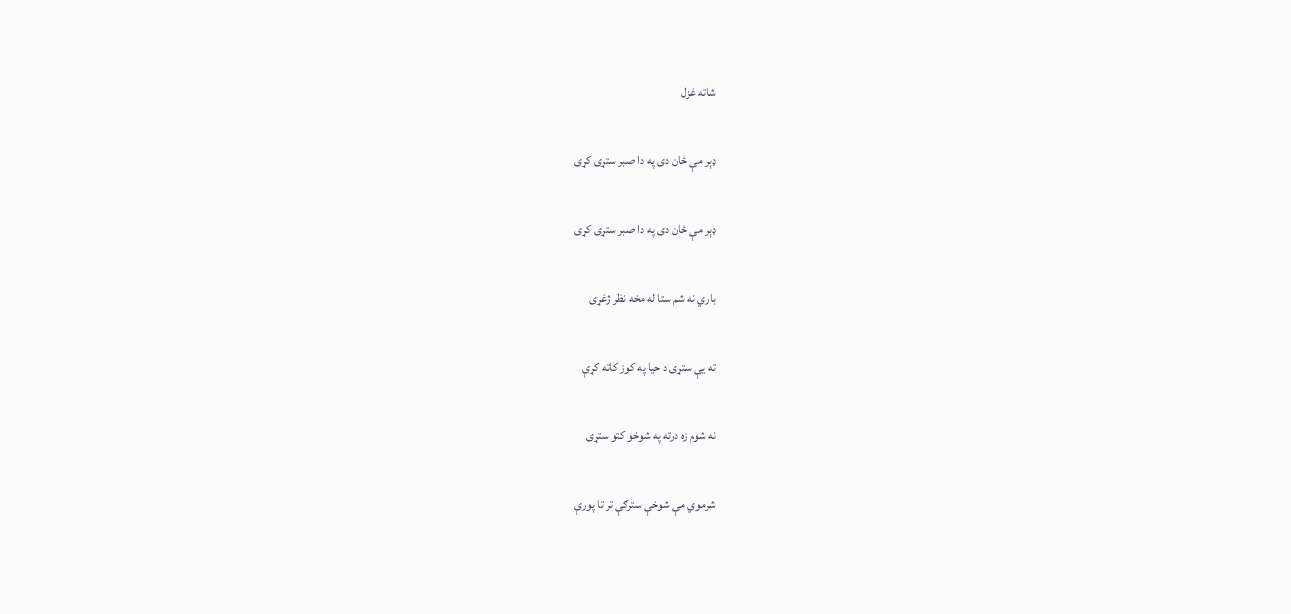شاته غزل

ډېر مې ځان دی په دا صبر ستړی کړی

ډېر مې ځان دی په دا صبر ستړی کړی

باري نه شم ستا له مخه نظر ژغړی

ته يې ستړی د حیا په کوز کاته کړې

نه شوم زه درته په شوخو کتو ستړی

شرموي مې شوخې سترګې تر تا پورې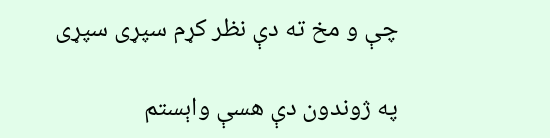چې و مخ ته دې نظر کړم سپړی سپړی

په ژوندون دې هسې واېستم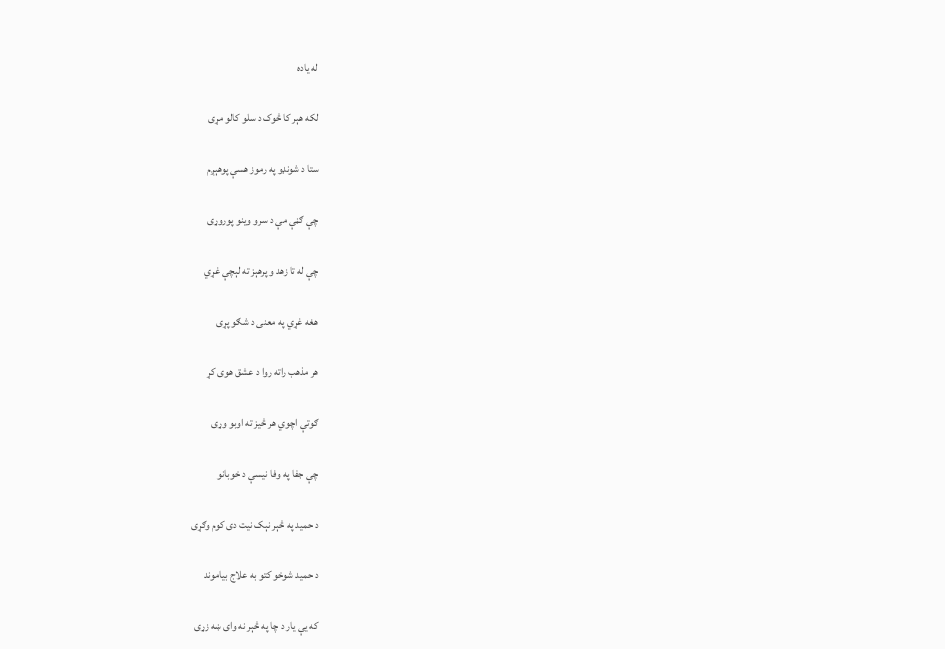له یاده

لکه هېر کا څوک د سلو کالو مړی

ستا د شونډو په رموز هسې پوهېږم

چې ګڼې مې د سرو وینو پوروړی

چې له تا زهد و پرهېز ته لېچې غړي

هغه غړي په معنی د شګو پړی

هر مذهب راته روا د عشق هوی کړ

ګوتې اچوي هر څيز ته اوبو وړی

چې جفا په وفا نیسې د خوبانو

د حمید په څېر نېک نیت دی کوم وګړی

د حمید شوخو کتو به علاج بیاموند

که يې یار د چا په څېر نه وای ښه زړی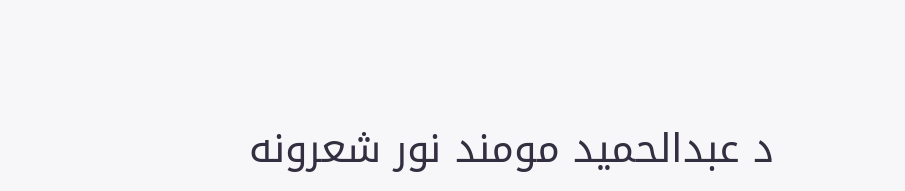د عبدالحمید مومند نور شعرونه